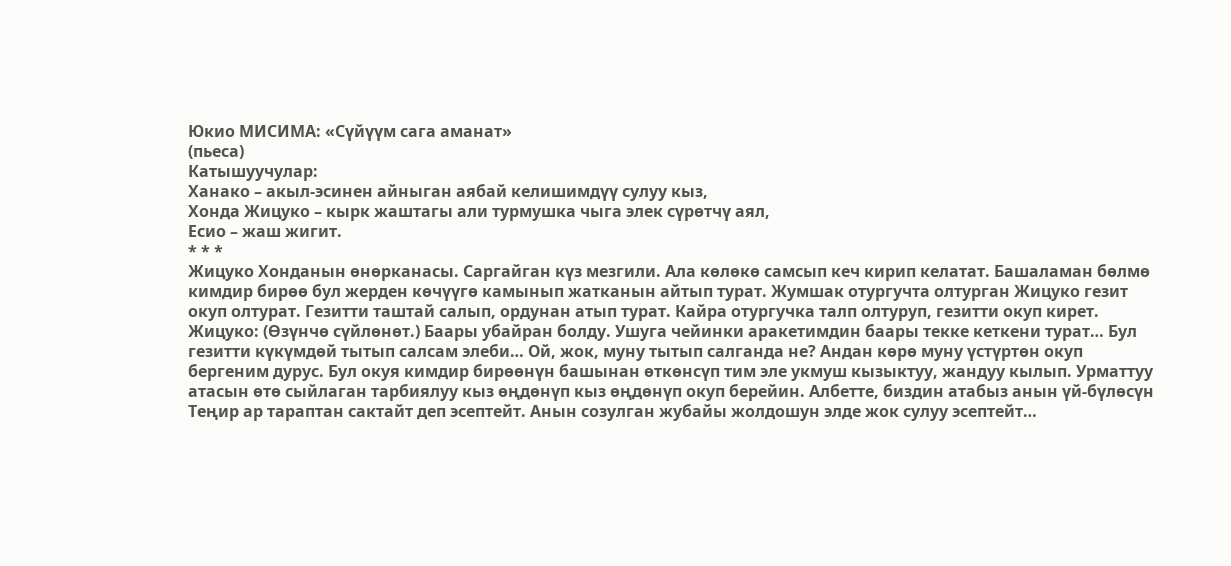Юкио МИСИМА: «Сүйүүм сага аманат»
(пьеса)
Катышуучулар:
Ханако – акыл-эсинен айныган аябай келишимдүү сулуу кыз,
Хонда Жицуко – кырк жаштагы али турмушка чыга элек сүрөтчү аял,
Есио – жаш жигит.
* * *
Жицуко Хонданын өнөрканасы. Саргайган күз мезгили. Ала көлөкө самсып кеч кирип келатат. Башаламан бөлмө кимдир бирөө бул жерден көчүүгө камынып жатканын айтып турат. Жумшак отургучта олтурган Жицуко гезит окуп олтурат. Гезитти таштай салып, ордунан атып турат. Кайра отургучка талп олтуруп, гезитти окуп кирет.
Жицуко: (Өзүнчө сүйлөнөт.) Баары убайран болду. Ушуга чейинки аракетимдин баары текке кеткени турат… Бул гезитти күкүмдөй тытып салсам элеби… Ой, жок, муну тытып салганда не? Андан көрө муну үстүртөн окуп бергеним дурус. Бул окуя кимдир бирөөнүн башынан өткөнсүп тим эле укмуш кызыктуу, жандуу кылып. Урматтуу атасын өтө сыйлаган тарбиялуу кыз өңдөнүп кыз өңдөнүп окуп берейин. Албетте, биздин атабыз анын үй-бүлөсүн Теңир ар тараптан сактайт деп эсептейт. Анын созулган жубайы жолдошун элде жок сулуу эсептейт…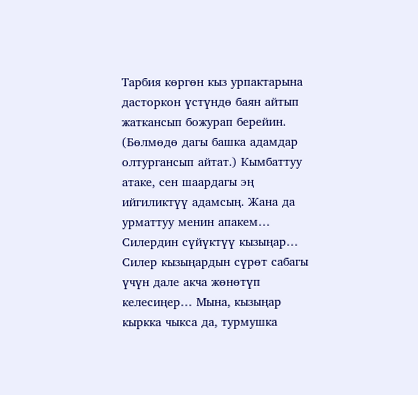Тарбия көргөн кыз урпактарына дасторкон үстүндө баян айтып жаткансып божурап берейин. (Бөлмөдө дагы башка адамдар олтургансып айтат.) Кымбаттуу атаке, сен шаардагы эң ийгиликтүү адамсың. Жана да урматтуу менин апакем… Силердин сүйүктүү кызыңар… Силер кызыңардын сүрөт сабагы үчүн дале акча жөнөтүп келесиңер… Мына, кызыңар кыркка чыкса да, турмушка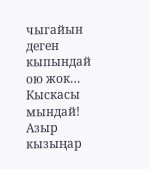чыгайын деген кыпындай ою жок… Кыскасы мындай! Азыр кызыңар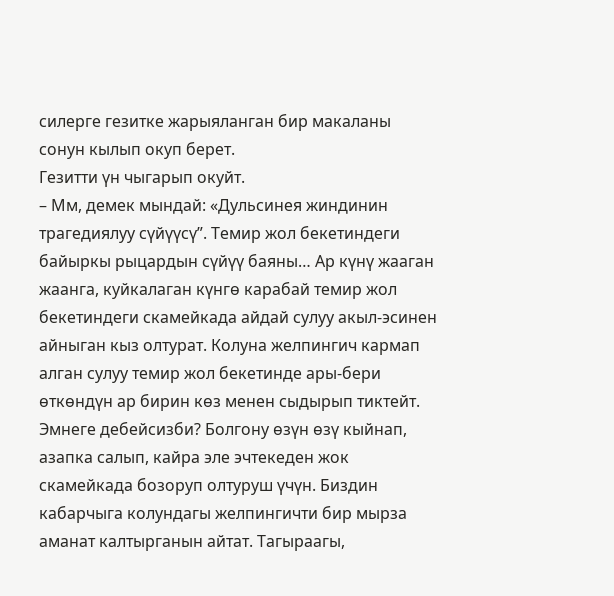силерге гезитке жарыяланган бир макаланы сонун кылып окуп берет.
Гезитти үн чыгарып окуйт.
– Мм, демек мындай: «Дульсинея жиндинин трагедиялуу сүйүүсү”. Темир жол бекетиндеги байыркы рыцардын сүйүү баяны… Ар күнү жааган жаанга, куйкалаган күнгө карабай темир жол бекетиндеги скамейкада айдай сулуу акыл-эсинен айныган кыз олтурат. Колуна желпингич кармап алган сулуу темир жол бекетинде ары-бери өткөндүн ар бирин көз менен сыдырып тиктейт. Эмнеге дебейсизби? Болгону өзүн өзү кыйнап, азапка салып, кайра эле эчтекеден жок скамейкада бозоруп олтуруш үчүн. Биздин кабарчыга колундагы желпингичти бир мырза аманат калтырганын айтат. Тагыраагы,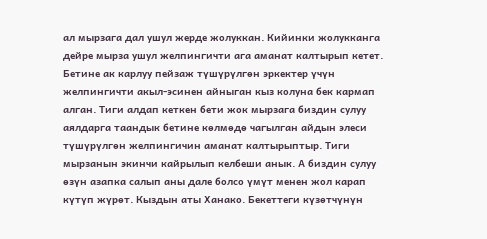ал мырзага дал ушул жерде жолуккан. Кийинки жолукканга дейре мырза ушул желпингичти ага аманат калтырып кетет. Бетине ак карлуу пейзаж түшүрүлгөн эркектер үчүн желпингичти акыл-эсинен айныган кыз колуна бек кармап алган. Тиги алдап кеткен бети жок мырзага биздин сулуу аялдарга таандык бетине көлмөдө чагылган айдын элеси түшүрүлгөн желпингичин аманат калтырыптыр. Тиги мырзанын экинчи кайрылып келбеши анык. А биздин сулуу өзүн азапка салып аны дале болсо үмүт менен жол карап күтүп жүрөт. Кыздын аты Ханако. Бекеттеги күзөтчүнүн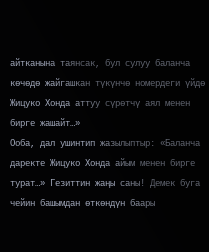айтканына таянсак, бул сулуу баланча көчөдө жайгашкан түкүнчө номердеги үйдө Жицуко Хонда аттуу сүрөтчү аял менен бирге жашайт…»
Ооба, дал ушинтип жазылыптыр: «Баланча даректе Жицуко Хонда айым менен бирге турат…» Гезиттин жаңы саны! Демек буга чейин башымдан өткөндүн баары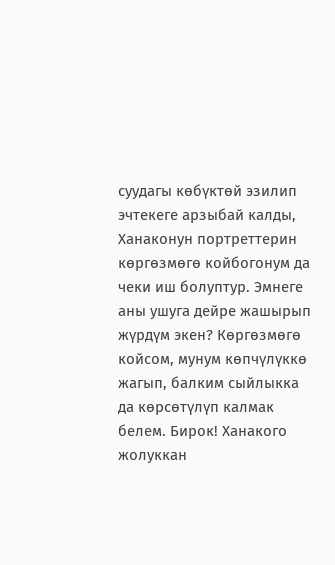суудагы көбүктөй эзилип эчтекеге арзыбай калды, Ханаконун портреттерин көргөзмөгө койбогонум да чеки иш болуптур. Эмнеге аны ушуга дейре жашырып жүрдүм экен? Көргөзмөгө койсом, мунум көпчүлүккө жагып, балким сыйлыкка да көрсөтүлүп калмак белем. Бирок! Ханакого жолуккан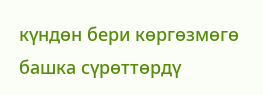күндөн бери көргөзмөгө башка сүрөттөрдү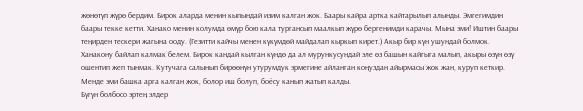жөнөтүп жүрө бердим. Бирок аларда менин кыпындай изим калган жок. Баары кайра артка кайтарылып алынды. Эмгегимдин баары текке кетти. Ханако менин колумда өмүр бою кала тургансып маалкып жүрө бергенимди карачы. Мына эми! Иштин баары теңирден тескери жагына ооду. (Гезитти кайчы менен күкүмдөй майдалап кыркып кирет.) Акыр бир күн ушундай болмок. Ханакону байлап калмак белем. Бирок кандай кылган күндө да ал мурункусундай эле өз башын кайгыга малып, акыры өзүн өзү ошентип жеп тынмак. Кутучага салынып бирөөнүн утурумдук эрмегине айланган коңуздан айырмасы жок жан, куруп кеткир. Менде эми башка арга калган жок, болор иш болуп, боёсу канып жатып калды.
Бүгүн болбосо эртең элдер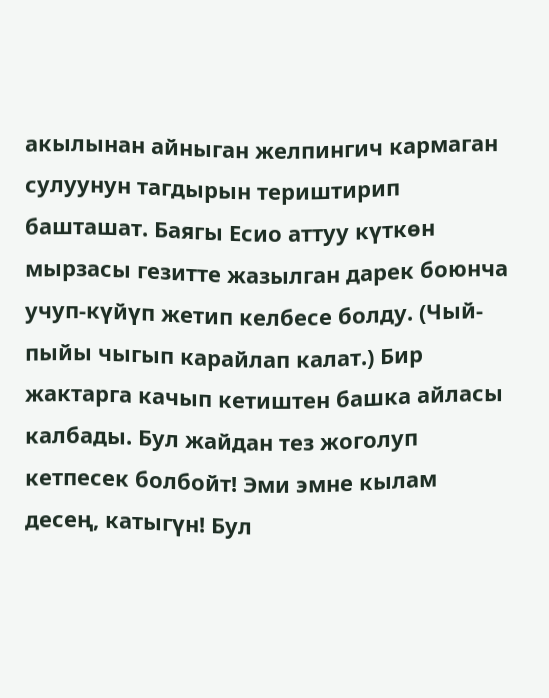акылынан айныган желпингич кармаган сулуунун тагдырын териштирип башташат. Баягы Есио аттуу күткөн мырзасы гезитте жазылган дарек боюнча учуп-күйүп жетип келбесе болду. (Чый-пыйы чыгып карайлап калат.) Бир жактарга качып кетиштен башка айласы калбады. Бул жайдан тез жоголуп кетпесек болбойт! Эми эмне кылам десең, катыгүн! Бул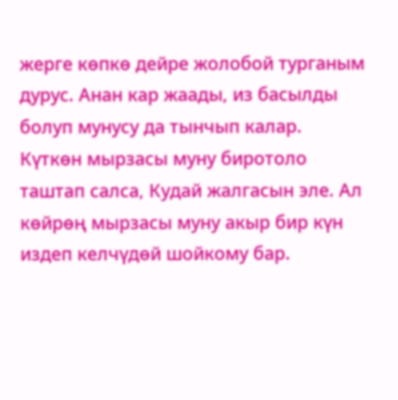жерге көпкө дейре жолобой турганым дурус. Анан кар жаады, из басылды болуп мунусу да тынчып калар. Күткөн мырзасы муну биротоло таштап салса, Кудай жалгасын эле. Ал көйрөң мырзасы муну акыр бир күн издеп келчүдөй шойкому бар.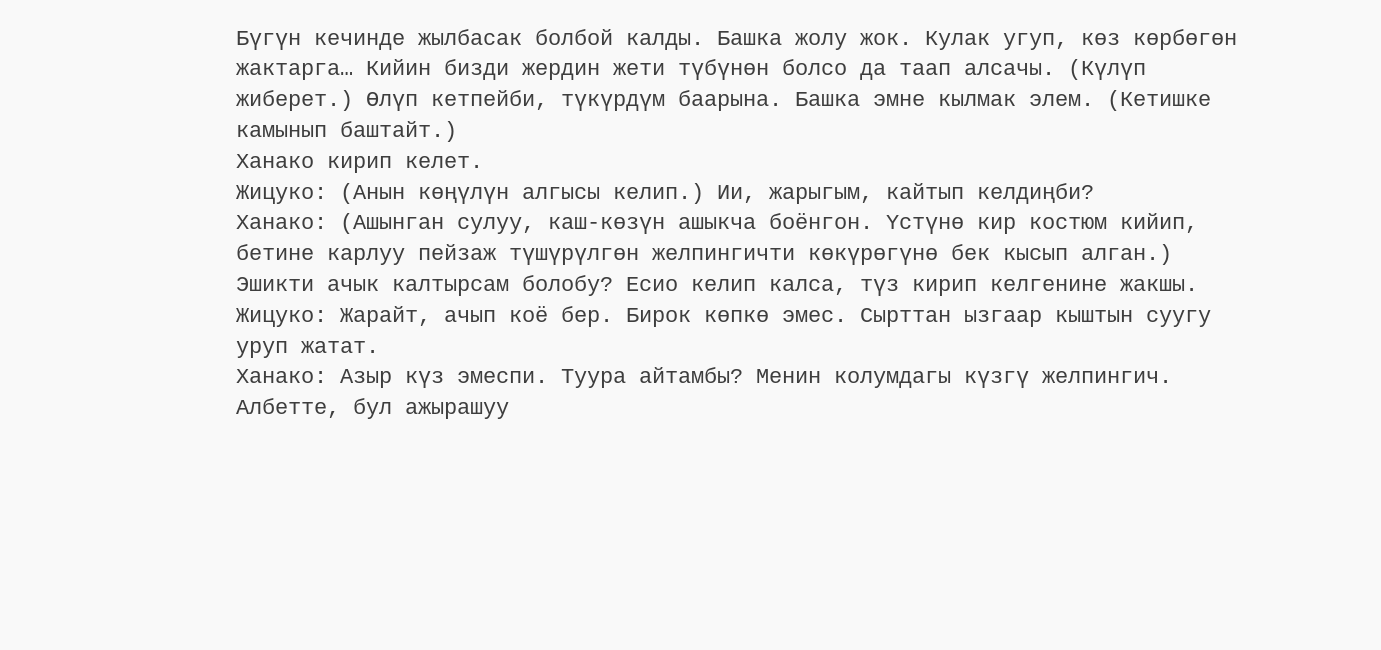Бүгүн кечинде жылбасак болбой калды. Башка жолу жок. Кулак угуп, көз көрбөгөн жактарга… Кийин бизди жердин жети түбүнөн болсо да таап алсачы. (Күлүп жиберет.) Өлүп кетпейби, түкүрдүм баарына. Башка эмне кылмак элем. (Кетишке камынып баштайт.)
Ханако кирип келет.
Жицуко: (Анын көңүлүн алгысы келип.) Ии, жарыгым, кайтып келдиңби?
Ханако: (Ашынган сулуу, каш-көзүн ашыкча боёнгон. Үстүнө кир костюм кийип, бетине карлуу пейзаж түшүрүлгөн желпингичти көкүрөгүнө бек кысып алган.) Эшикти ачык калтырсам болобу? Есио келип калса, түз кирип келгенине жакшы.
Жицуко: Жарайт, ачып коё бер. Бирок көпкө эмес. Сырттан ызгаар кыштын суугу уруп жатат.
Ханако: Азыр күз эмеспи. Туура айтамбы? Менин колумдагы күзгү желпингич. Албетте, бул ажырашуу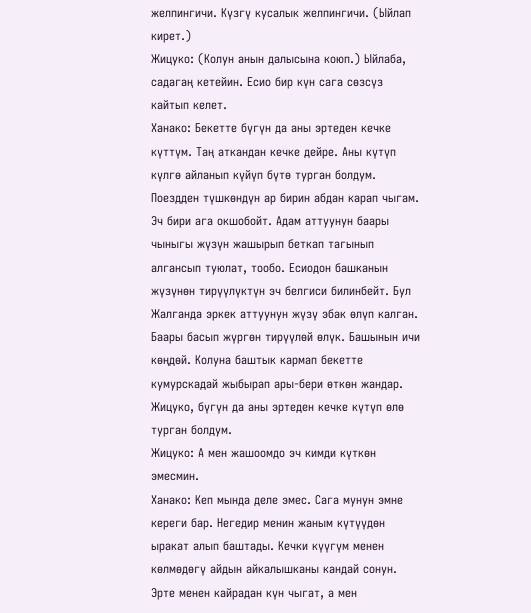желпингичи. Күзгү кусалык желпингичи. (Ыйлап кирет.)
Жицуко: (Колун анын далысына коюп.) Ыйлаба, садагаң кетейин. Есио бир күн сага сөзсүз кайтып келет.
Ханако: Бекетте бүгүн да аны эртеден кечке күттүм. Таң аткандан кечке дейре. Аны күтүп күлгө айланып күйүп бүтө турган болдум. Поездден түшкөндүн ар бирин абдан карап чыгам. Эч бири ага окшобойт. Адам аттуунун баары чыныгы жүзүн жашырып беткап тагынып алгансып туюлат, тообо. Есиодон башканын жүзүнөн тирүүлүктүн эч белгиси билинбейт. Бул Жалганда эркек аттуунун жүзү эбак өлүп калган. Баары басып жүргөн тирүүлөй өлүк. Башынын ичи көңдөй. Колуна баштык кармап бекетте кумурскадай жыбырап ары-бери өткөн жандар. Жицуко, бүгүн да аны эртеден кечке күтүп өлө турган болдум.
Жицуко: А мен жашоомдо эч кимди күткөн эмесмин.
Ханако: Кеп мында деле эмес. Сага мунун эмне кереги бар. Негедир менин жаным күтүүдөн ыракат алып баштады. Кечки күүгүм менен көлмөдөгү айдын айкалышканы кандай сонун. Эрте менен кайрадан күн чыгат, а мен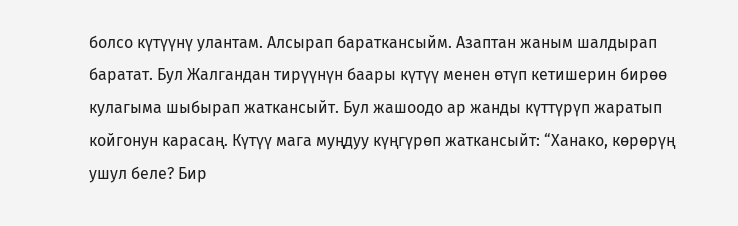болсо күтүүнү улантам. Алсырап бараткансыйм. Азаптан жаным шалдырап баратат. Бул Жалгандан тирүүнүн баары күтүү менен өтүп кетишерин бирөө кулагыма шыбырап жаткансыйт. Бул жашоодо ар жанды күттүрүп жаратып койгонун карасаң. Күтүү мага муңдуу күңгүрөп жаткансыйт: “Ханако, көрөрүң ушул беле? Бир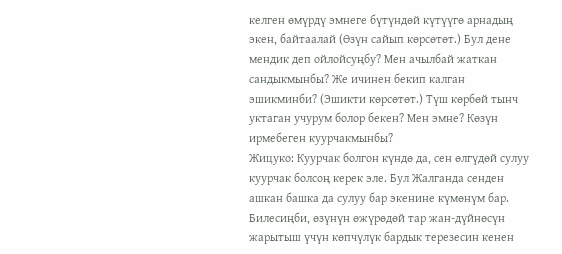келген өмүрдү эмнеге бүтүндөй күтүүгө арнадың экен, байтаалай (Өзүн сайып көрсөтөт.) Бул дене мендик деп ойлойсуңбу? Мен ачылбай жаткан сандыкмынбы? Же ичинен бекип калган эшикминби? (Эшикти көрсөтөт.) Түш көрбөй тынч уктаган учурум болор бекен? Мен эмне? Көзүн ирмебеген куурчакмынбы?
Жицуко: Куурчак болгон күндө да, сен өлгүдөй сулуу куурчак болсоң керек эле. Бул Жалганда сенден ашкан башка да сулуу бар экенине күмөнүм бар. Билесиңби, өзүнүн өжүрөдөй тар жан-дүйнөсүн жарытыш үчүн көпчүлүк бардык терезесин кенен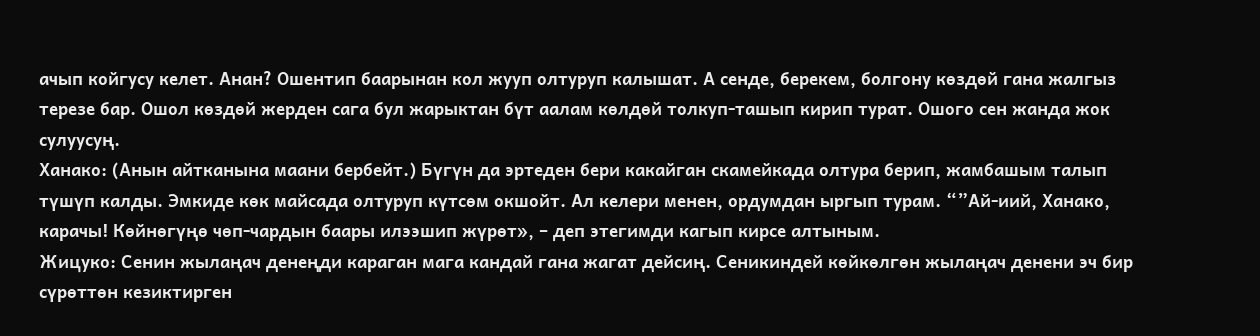ачып койгусу келет. Анан? Ошентип баарынан кол жууп олтуруп калышат. А сенде, берекем, болгону көздөй гана жалгыз терезе бар. Ошол көздөй жерден сага бул жарыктан бүт аалам көлдөй толкуп-ташып кирип турат. Ошого сен жанда жок сулуусуң.
Ханако: (Анын айтканына маани бербейт.) Бүгүн да эртеден бери какайган скамейкада олтура берип, жамбашым талып түшүп калды. Эмкиде көк майсада олтуруп күтсөм окшойт. Ал келери менен, ордумдан ыргып турам. “”Ай-иий, Ханако, карачы! Көйнөгүңө чөп-чардын баары илээшип жүрөт», – деп этегимди кагып кирсе алтыным.
Жицуко: Сенин жылаңач денеңди караган мага кандай гана жагат дейсиң. Сеникиндей көйкөлгөн жылаңач денени эч бир сүрөттөн кезиктирген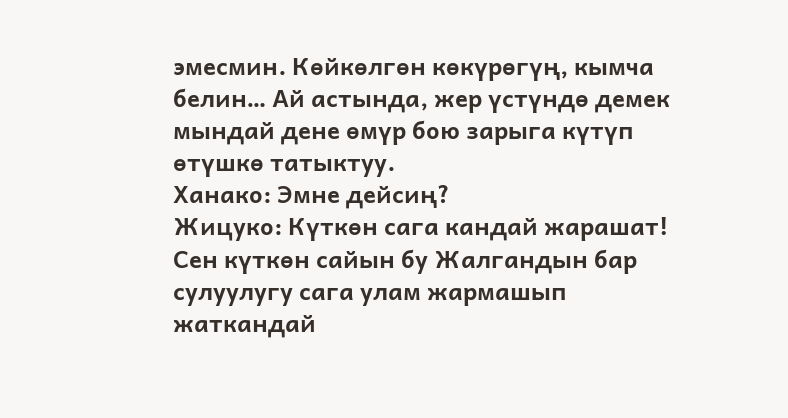эмесмин. Көйкөлгөн көкүрөгүң, кымча белин… Ай астында, жер үстүндө демек мындай дене өмүр бою зарыга күтүп өтүшкө татыктуу.
Ханако: Эмне дейсиң?
Жицуко: Күткөн сага кандай жарашат! Сен күткөн сайын бу Жалгандын бар сулуулугу сага улам жармашып жаткандай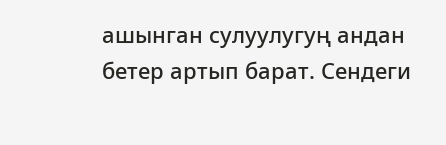ашынган сулуулугуң андан бетер артып барат. Сендеги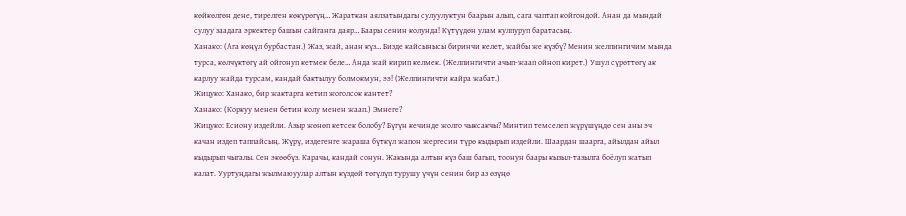көйкөлгөн дене, тирелген көкүрөгүң… Жараткан аялзатындагы сулуулуктун баарын алып, сага чаптап койгондой. Анан да мындай сулуу заадага эркектер башын сайганга даяр… Баары сенин колунда! Күтүүдөн улам кулпуруп баратасың.
Ханако: (Ага көңүл бурбастан.) Жаз, жай, анан күз… Бизде кайсынысы биринчи келет, жайбы же күзбү? Менин желпингичим мында турса, көлчүктөгү ай ойгонуп кетмек беле… Анда жай кирип келмек. (Желпингичти ачып-жаап ойноп кирет.) Ушул сүрөттөгү ак карлуу жайда турсам, кандай бактылуу болмокмун, ээ! (Желпингичти кайра жабат.)
Жицуко: Ханако, бир жактарга кетип жоголсок кантет?
Ханако: (Коркуу менен бетин колу менен жаап.) Эмнеге?
Жицуко: Есиону издейли. Азыр жөнөп кетсек болобу? Бүгүн кечинде жолго чыксакчы? Минтип темселеп жүрүшүңдө сен аны эч качан издеп таппайсың. Жүрү, издегенге жараша бүткүл жапон жергесин түрө кыдырып издейли. Шаардан шаарга, айылдан айыл кыдырып чыгалы. Сен экөөбүз. Карачы, кандай сонун. Жакында алтын күз баш багып, тоонун баары кызыл-тазылга боёлуп жатып калат. Ууртуңдагы жылмаюуулар алтын күздөй төгүлүп турушу үчүн сенин бир аз өзүңө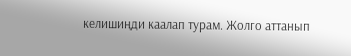келишиңди каалап турам. Жолго аттанып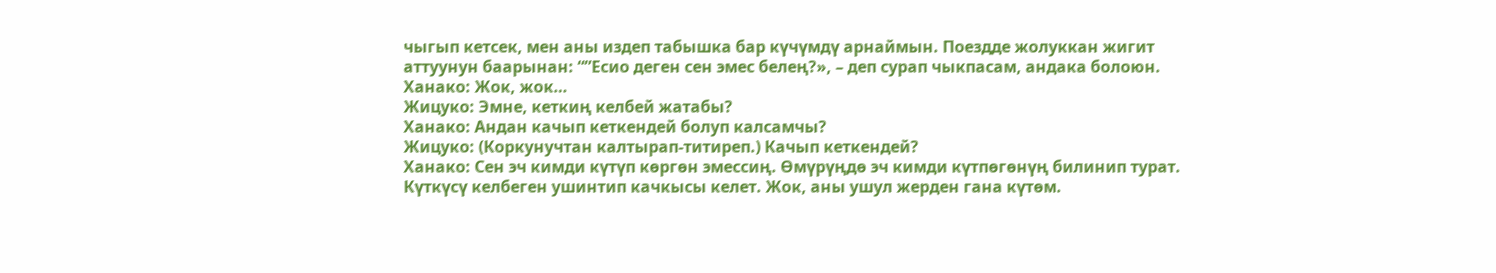чыгып кетсек, мен аны издеп табышка бар күчүмдү арнаймын. Поездде жолуккан жигит аттуунун баарынан: “”Есио деген сен эмес белең?», – деп сурап чыкпасам, андака болоюн.
Ханако: Жок, жок…
Жицуко: Эмне, кеткиң келбей жатабы?
Ханако: Андан качып кеткендей болуп калсамчы?
Жицуко: (Коркунучтан калтырап-титиреп.) Качып кеткендей?
Ханако: Сен эч кимди күтүп көргөн эмессиң. Өмүрүңдө эч кимди күтпөгөнүң билинип турат. Күткүсү келбеген ушинтип качкысы келет. Жок, аны ушул жерден гана күтөм.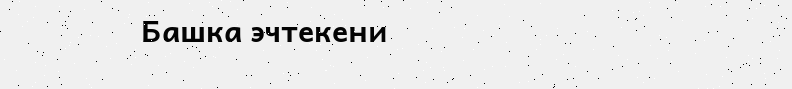Башка эчтекени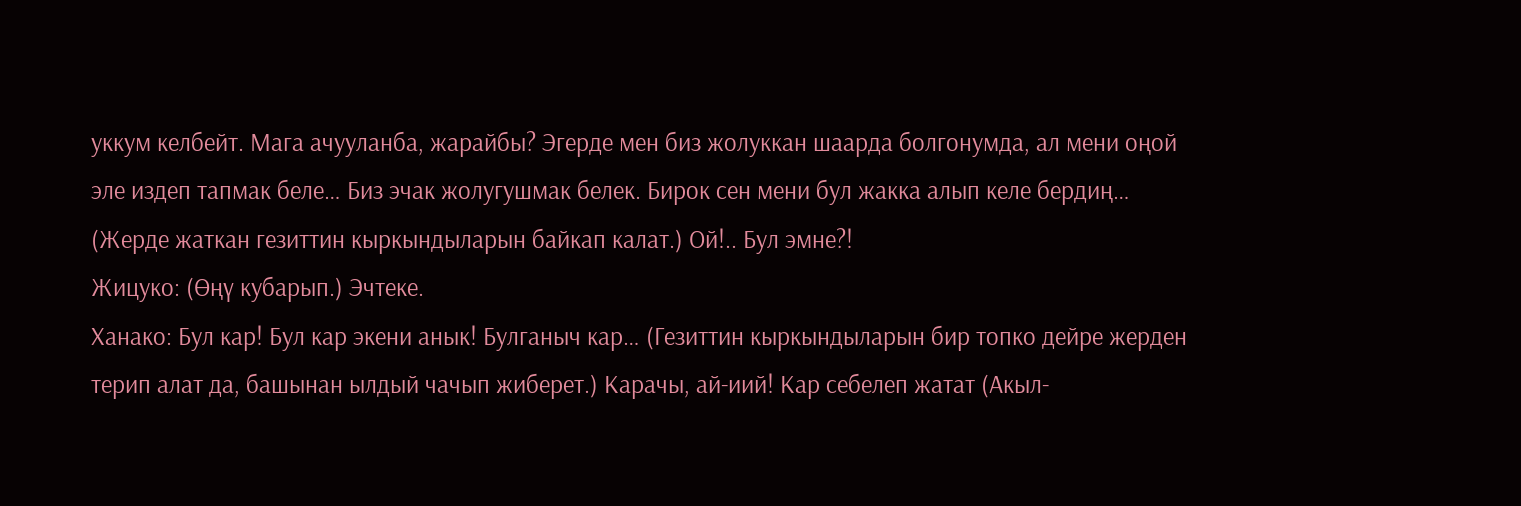уккум келбейт. Мага ачууланба, жарайбы? Эгерде мен биз жолуккан шаарда болгонумда, ал мени оңой эле издеп тапмак беле… Биз эчак жолугушмак белек. Бирок сен мени бул жакка алып келе бердиң… (Жерде жаткан гезиттин кыркындыларын байкап калат.) Ой!.. Бул эмне?!
Жицуко: (Өңү кубарып.) Эчтеке.
Ханако: Бул кар! Бул кар экени анык! Булганыч кар… (Гезиттин кыркындыларын бир топко дейре жерден терип алат да, башынан ылдый чачып жиберет.) Карачы, ай-иий! Кар себелеп жатат (Акыл-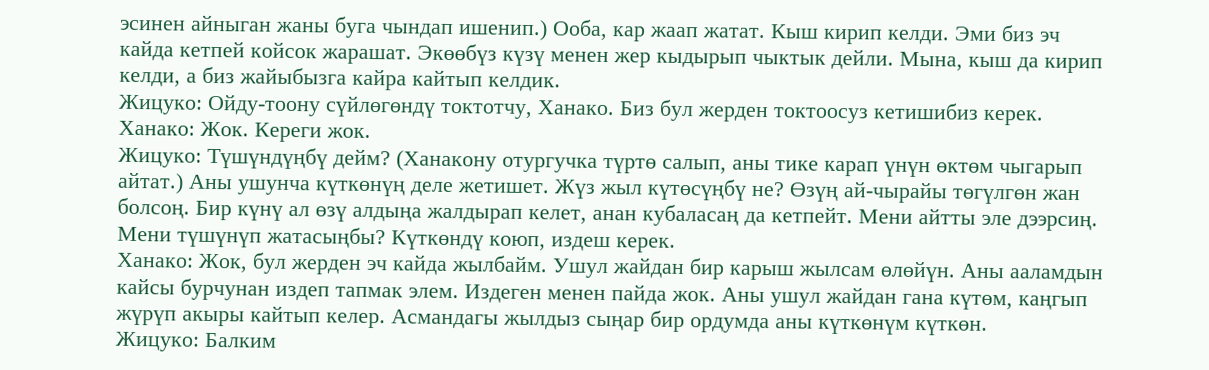эсинен айныган жаны буга чындап ишенип.) Ооба, кар жаап жатат. Кыш кирип келди. Эми биз эч кайда кетпей койсок жарашат. Экөөбүз күзү менен жер кыдырып чыктык дейли. Мына, кыш да кирип келди, а биз жайыбызга кайра кайтып келдик.
Жицуко: Ойду-тоону сүйлөгөндү токтотчу, Ханако. Биз бул жерден токтоосуз кетишибиз керек.
Ханако: Жок. Кереги жок.
Жицуко: Түшүндүңбү дейм? (Ханакону отургучка түртө салып, аны тике карап үнүн өктөм чыгарып айтат.) Аны ушунча күткөнүң деле жетишет. Жүз жыл күтөсүңбү не? Өзүң ай-чырайы төгүлгөн жан болсоң. Бир күнү ал өзү алдыңа жалдырап келет, анан кубаласаң да кетпейт. Мени айтты эле дээрсиң. Мени түшүнүп жатасыңбы? Күткөндү коюп, издеш керек.
Ханако: Жок, бул жерден эч кайда жылбайм. Ушул жайдан бир карыш жылсам өлөйүн. Аны ааламдын кайсы бурчунан издеп тапмак элем. Издеген менен пайда жок. Аны ушул жайдан гана күтөм, каңгып жүрүп акыры кайтып келер. Асмандагы жылдыз сыңар бир ордумда аны күткөнүм күткөн.
Жицуко: Балким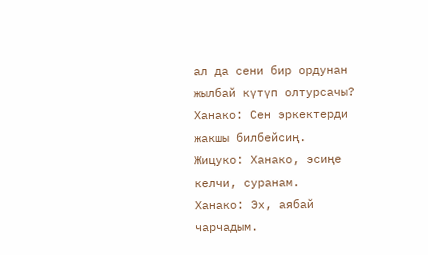ал да сени бир ордунан жылбай күтүп олтурсачы?
Ханако: Сен эркектерди жакшы билбейсиң.
Жицуко: Ханако, эсиңе келчи, суранам.
Ханако: Эх, аябай чарчадым.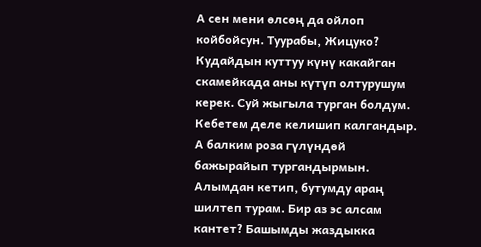А сен мени өлсөң да ойлоп койбойсун. Туурабы, Жицуко? Кудайдын куттуу күнү какайган скамейкада аны күтүп олтурушум керек. Суй жыгыла турган болдум. Кебетем деле келишип калгандыр. А балким роза гүлүндөй бажырайып тургандырмын. Алымдан кетип, бутумду араң шилтеп турам. Бир аз эс алсам кантет? Башымды жаздыкка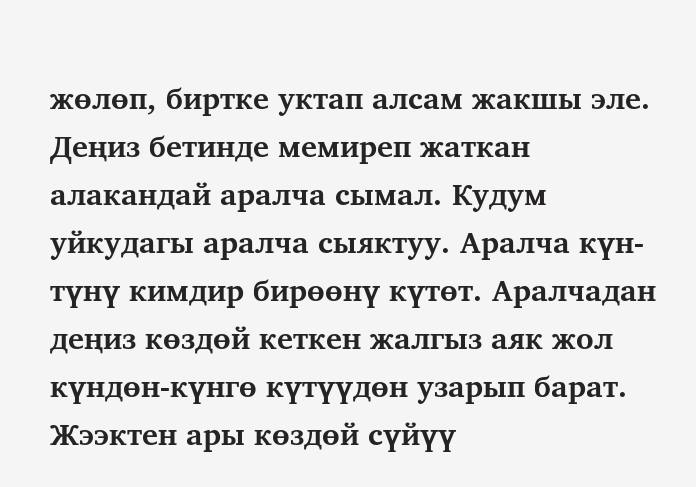жөлөп, биртке уктап алсам жакшы эле. Деңиз бетинде мемиреп жаткан алакандай аралча сымал. Кудум уйкудагы аралча сыяктуу. Аралча күн-түнү кимдир бирөөнү күтөт. Аралчадан деңиз көздөй кеткен жалгыз аяк жол күндөн-күнгө күтүүдөн узарып барат. Жээктен ары көздөй сүйүү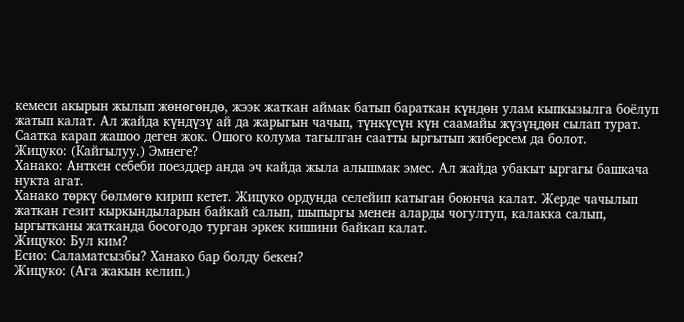кемеси акырын жылып жөнөгөндө, жээк жаткан аймак батып бараткан күндөн улам кыпкызылга боёлуп жатып калат. Ал жайда күндүзү ай да жарыгын чачып, түнкүсүн күн саамайы жүзүңдөн сылап турат. Саатка карап жашоо деген жок. Ошого колума тагылган саатты ыргытып жиберсем да болот.
Жицуко: (Кайгылуу.) Эмнеге?
Ханако: Анткен себеби поезддер анда эч кайда жыла алышмак эмес. Ал жайда убакыт ыргагы башкача нукта агат.
Ханако төркү бөлмөгө кирип кетет. Жицуко ордунда селейип катыган боюнча калат. Жерде чачылып жаткан гезит кыркындыларын байкай салып, шыпыргы менен аларды чогултуп, калакка салып, ыргытканы жатканда босогодо турган эркек кишини байкап калат.
Жицуко: Бул ким?
Есио: Саламатсызбы? Ханако бар болду бекен?
Жицуко: (Ага жакын келип.)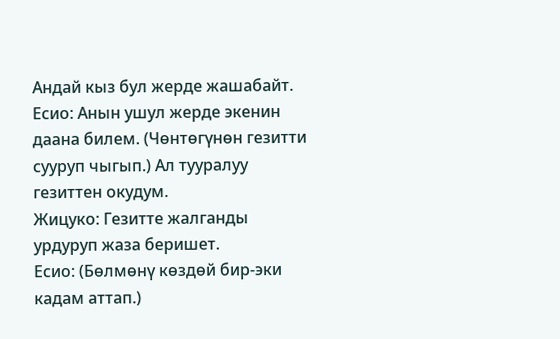Андай кыз бул жерде жашабайт.
Есио: Анын ушул жерде экенин даана билем. (Чөнтөгүнөн гезитти сууруп чыгып.) Ал тууралуу гезиттен окудум.
Жицуко: Гезитте жалганды урдуруп жаза беришет.
Есио: (Бөлмөнү көздөй бир-эки кадам аттап.)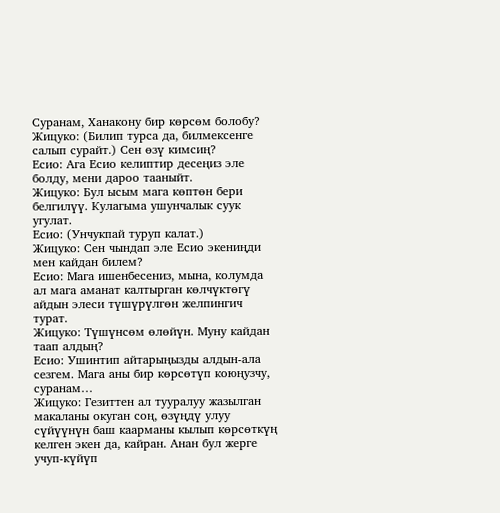Суранам, Ханакону бир көрсөм болобу?
Жицуко: (Билип турса да, билмексенге салып сурайт.) Сен өзү кимсиң?
Есио: Ага Есио келиптир десеңиз эле болду, мени дароо тааныйт.
Жицуко: Бул ысым мага көптөн бери белгилүү. Кулагыма ушунчалык суук угулат.
Есио: (Унчукпай туруп калат.)
Жицуко: Сен чындап эле Есио экениңди мен кайдан билем?
Есио: Мага ишенбесениз, мына, колумда ал мага аманат калтырган көлчүктөгү айдын элеси түшүрүлгөн желпингич турат.
Жицуко: Түшүнсөм өлөйүн. Муну кайдан таап алдың?
Есио: Ушинтип айтарыңызды алдын-ала сезгем. Мага аны бир көрсөтүп коюңузчу, суранам…
Жицуко: Гезиттен ал тууралуу жазылган макаланы окуган соң, өзүңдү улуу сүйүүнүн баш каарманы кылып көрсөткүң келген экен да, кайран. Анан бул жерге учуп-күйүп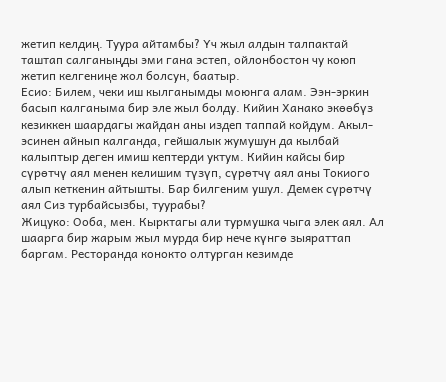жетип келдиң. Туура айтамбы? Үч жыл алдын талпактай таштап салганыңды эми гана эстеп, ойлонбостон чу коюп жетип келгениңе жол болсун, баатыр.
Есио: Билем, чеки иш кылганымды моюнга алам. Ээн-эркин басып калганыма бир эле жыл болду. Кийин Ханако экөөбүз кезиккен шаардагы жайдан аны издеп таппай койдум. Акыл-эсинен айнып калганда, гейшалык жумушун да кылбай калыптыр деген имиш кептерди уктум. Кийин кайсы бир сүрөтчү аял менен келишим түзүп, сүрөтчү аял аны Токиого алып кеткенин айтышты. Бар билгеним ушул. Демек сүрөтчү аял Сиз турбайсызбы, туурабы?
Жицуко: Ооба, мен. Кырктагы али турмушка чыга элек аял. Ал шаарга бир жарым жыл мурда бир нече күнгө зыяраттап баргам. Ресторанда конокто олтурган кезимде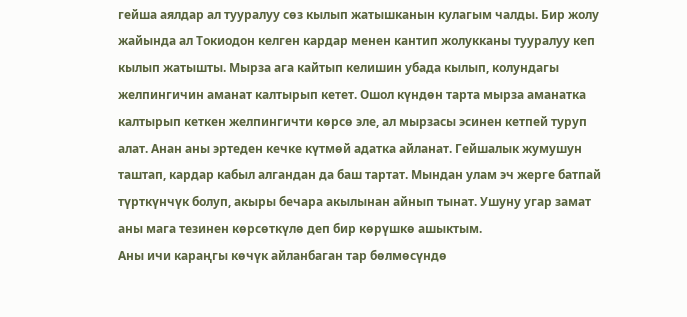гейша аялдар ал тууралуу сөз кылып жатышканын кулагым чалды. Бир жолу жайында ал Токиодон келген кардар менен кантип жолукканы тууралуу кеп кылып жатышты. Мырза ага кайтып келишин убада кылып, колундагы желпингичин аманат калтырып кетет. Ошол күндөн тарта мырза аманатка калтырып кеткен желпингичти көрсө эле, ал мырзасы эсинен кетпей туруп алат. Анан аны эртеден кечке күтмөй адатка айланат. Гейшалык жумушун таштап, кардар кабыл алгандан да баш тартат. Мындан улам эч жерге батпай түрткүнчүк болуп, акыры бечара акылынан айнып тынат. Ушуну угар замат аны мага тезинен көрсөткүлө деп бир көрүшкө ашыктым.
Аны ичи караңгы көчүк айланбаган тар бөлмөсүндө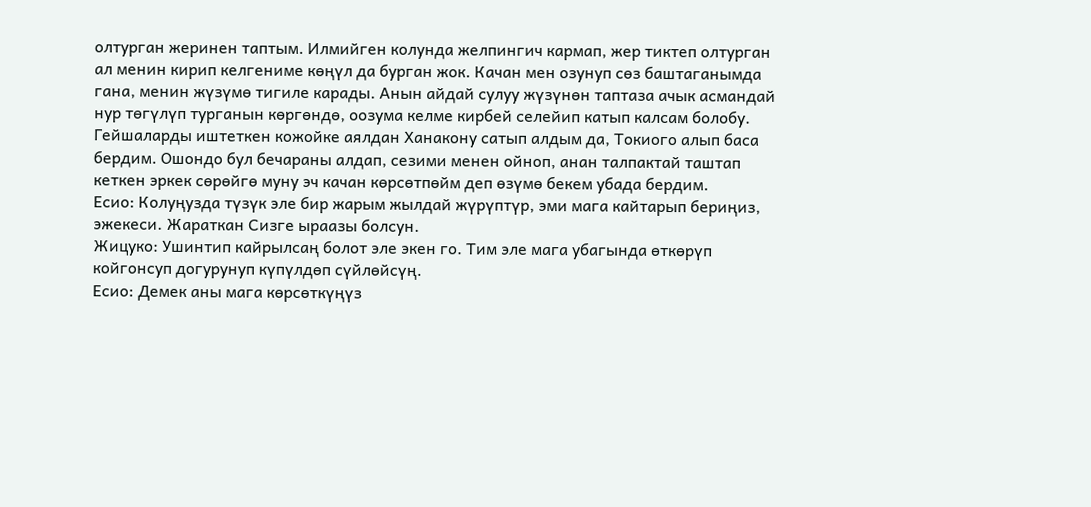олтурган жеринен таптым. Илмийген колунда желпингич кармап, жер тиктеп олтурган ал менин кирип келгениме көңүл да бурган жок. Качан мен озунуп сөз баштаганымда гана, менин жүзүмө тигиле карады. Анын айдай сулуу жүзүнөн таптаза ачык асмандай нур төгүлүп турганын көргөндө, оозума келме кирбей селейип катып калсам болобу.
Гейшаларды иштеткен кожойке аялдан Ханакону сатып алдым да, Токиого алып баса бердим. Ошондо бул бечараны алдап, сезими менен ойноп, анан талпактай таштап кеткен эркек сөрөйгө муну эч качан көрсөтпөйм деп өзүмө бекем убада бердим.
Есио: Колуңузда түзүк эле бир жарым жылдай жүрүптүр, эми мага кайтарып бериңиз, эжекеси. Жараткан Сизге ыраазы болсун.
Жицуко: Ушинтип кайрылсаң болот эле экен го. Тим эле мага убагында өткөрүп койгонсуп догурунуп күпүлдөп сүйлөйсүң.
Есио: Демек аны мага көрсөткүңүз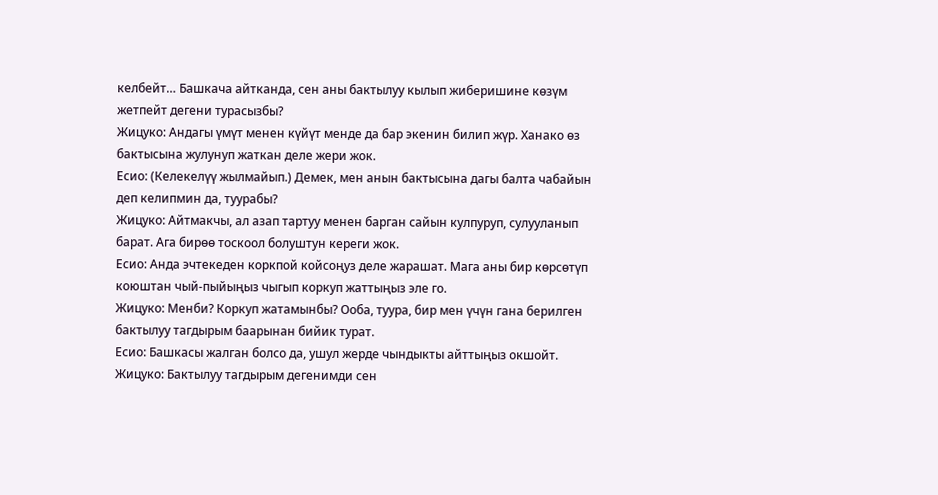келбейт… Башкача айтканда, сен аны бактылуу кылып жиберишине көзүм жетпейт дегени турасызбы?
Жицуко: Андагы үмүт менен күйүт менде да бар экенин билип жүр. Ханако өз бактысына жулунуп жаткан деле жери жок.
Есио: (Келекелүү жылмайып.) Демек, мен анын бактысына дагы балта чабайын деп келипмин да, туурабы?
Жицуко: Айтмакчы, ал азап тартуу менен барган сайын кулпуруп, сулууланып барат. Ага бирөө тоскоол болуштун кереги жок.
Есио: Анда эчтекеден коркпой койсоңуз деле жарашат. Мага аны бир көрсөтүп коюштан чый-пыйыңыз чыгып коркуп жаттыңыз эле го.
Жицуко: Менби? Коркуп жатамынбы? Ооба, туура, бир мен үчүн гана берилген бактылуу тагдырым баарынан бийик турат.
Есио: Башкасы жалган болсо да, ушул жерде чындыкты айттыңыз окшойт.
Жицуко: Бактылуу тагдырым дегенимди сен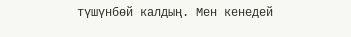түшүнбөй калдың. Мен кенедей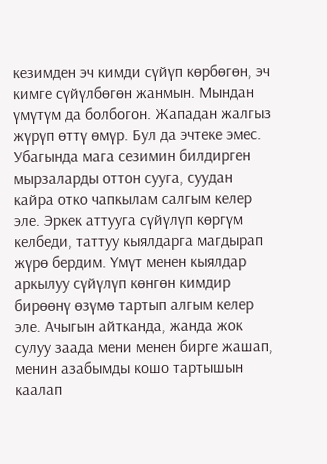кезимден эч кимди сүйүп көрбөгөн, эч кимге сүйүлбөгөн жанмын. Мындан үмүтүм да болбогон. Жападан жалгыз жүрүп өттү өмүр. Бул да эчтеке эмес. Убагында мага сезимин билдирген мырзаларды оттон сууга, суудан кайра отко чапкылам салгым келер эле. Эркек аттууга сүйүлүп көргүм келбеди, таттуу кыялдарга магдырап жүрө бердим. Үмүт менен кыялдар аркылуу сүйүлүп көнгөн кимдир бирөөнү өзүмө тартып алгым келер эле. Ачыгын айтканда, жанда жок сулуу заада мени менен бирге жашап, менин азабымды кошо тартышын каалап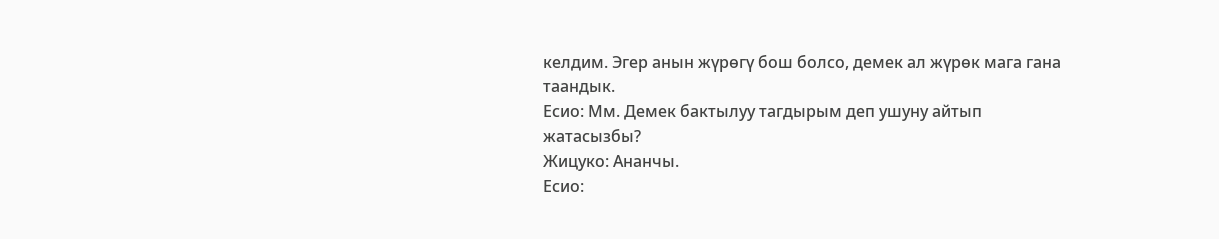келдим. Эгер анын жүрөгү бош болсо, демек ал жүрөк мага гана таандык.
Есио: Мм. Демек бактылуу тагдырым деп ушуну айтып жатасызбы?
Жицуко: Ананчы.
Есио: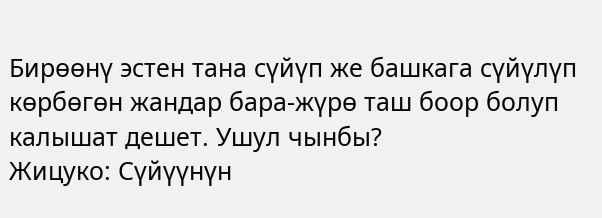Бирөөнү эстен тана сүйүп же башкага сүйүлүп көрбөгөн жандар бара-жүрө таш боор болуп калышат дешет. Ушул чынбы?
Жицуко: Сүйүүнүн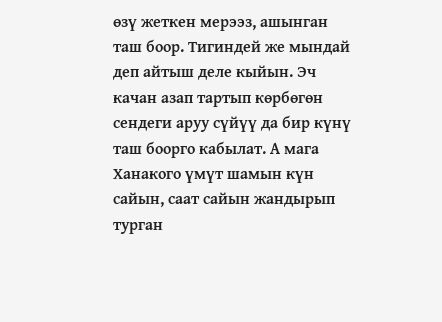өзү жеткен мерээз, ашынган таш боор. Тигиндей же мындай деп айтыш деле кыйын. Эч качан азап тартып көрбөгөн сендеги аруу сүйүү да бир күнү таш боорго кабылат. А мага Ханакого үмүт шамын күн сайын, саат сайын жандырып турган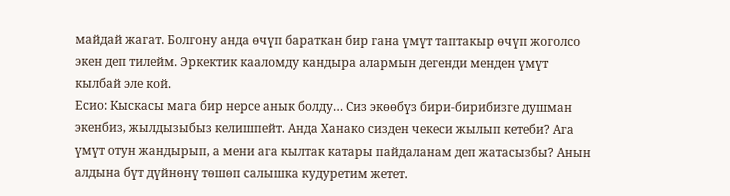майдай жагат. Болгону анда өчүп бараткан бир гана үмүт таптакыр өчүп жоголсо экен деп тилейм. Эркектик кааломду кандыра алармын дегенди менден үмүт кылбай эле кой.
Есио: Кыскасы мага бир нерсе анык болду… Сиз экөөбүз бири-бирибизге душман экенбиз, жылдызыбыз келишпейт. Анда Ханако сизден чекеси жылып кетеби? Ага үмүт отун жандырып, а мени ага кылтак катары пайдаланам деп жатасызбы? Анын алдына бүт дүйнөнү төшөп салышка кудуретим жетет.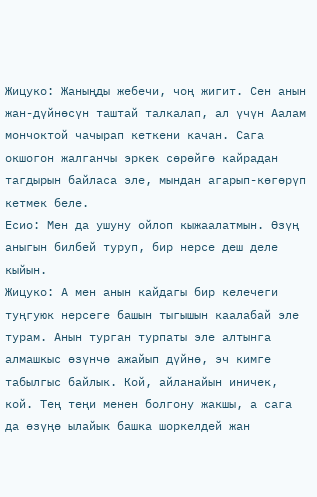Жицуко: Жаныңды жебечи, чоң жигит. Сен анын жан-дүйнөсүн таштай талкалап, ал үчүн Аалам мончоктой чачырап кеткени качан. Сага окшогон жалганчы эркек сөрөйгө кайрадан тагдырын байласа эле, мындан агарып-көгөрүп кетмек беле.
Есио: Мен да ушуну ойлоп кыжаалатмын. Өзүң аныгын билбей туруп, бир нерсе деш деле кыйын.
Жицуко: А мен анын кайдагы бир келечеги туңгуюк нерсеге башын тыгышын каалабай эле турам. Анын турган турпаты эле алтынга алмашкыс өзүнчө ажайып дүйнө, эч кимге табылгыс байлык. Кой, айланайын иничек, кой. Тең теңи менен болгону жакшы, а сага да өзүңө ылайык башка шоркелдей жан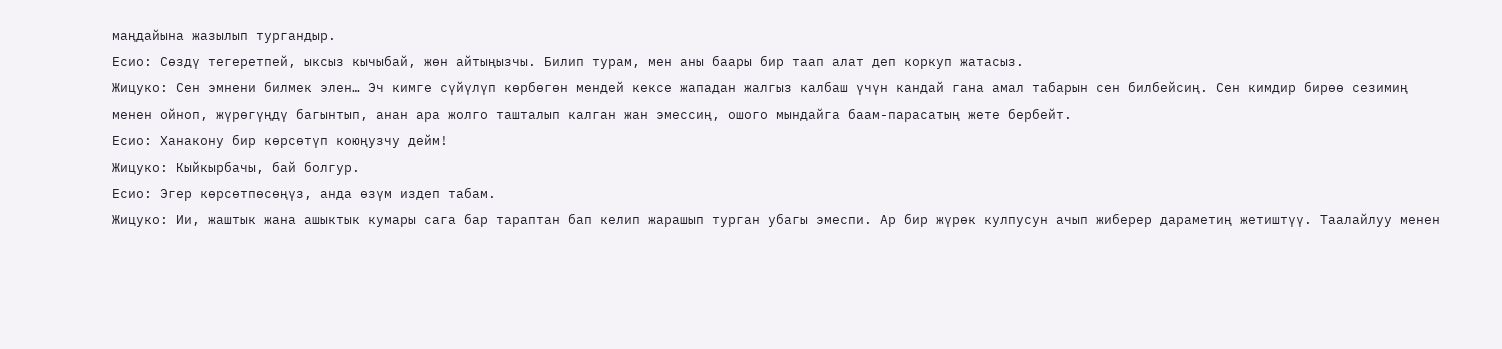маңдайына жазылып тургандыр.
Есио: Сөздү тегеретпей, ыксыз кычыбай, жөн айтыңызчы. Билип турам, мен аны баары бир таап алат деп коркуп жатасыз.
Жицуко: Сен эмнени билмек элен… Эч кимге сүйүлүп көрбөгөн мендей кексе жападан жалгыз калбаш үчүн кандай гана амал табарын сен билбейсиң. Сен кимдир бирөө сезимиң менен ойноп, жүрөгүңдү багынтып, анан ара жолго ташталып калган жан эмессиң, ошого мындайга баам-парасатың жете бербейт.
Есио: Ханакону бир көрсөтүп коюңузчу дейм!
Жицуко: Кыйкырбачы, бай болгур.
Есио: Эгер көрсөтпөсөңүз, анда өзүм издеп табам.
Жицуко: Ии, жаштык жана ашыктык кумары сага бар тараптан бап келип жарашып турган убагы эмеспи. Ар бир жүрөк кулпусун ачып жиберер дараметиң жетиштүү. Таалайлуу менен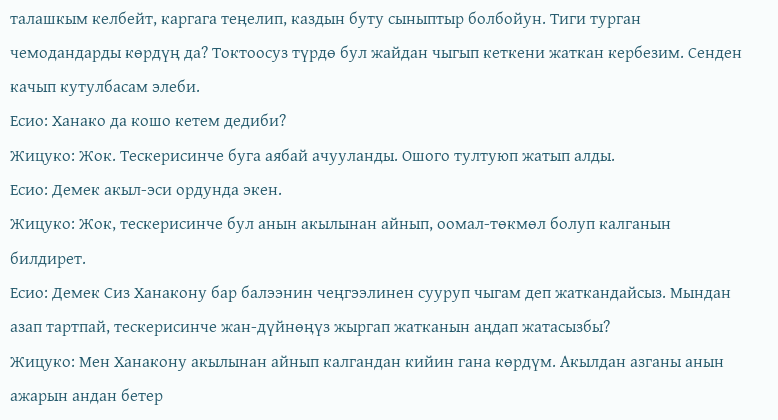талашкым келбейт, каргага теңелип, каздын буту сыныптыр болбойун. Тиги турган чемодандарды көрдүң да? Токтоосуз түрдө бул жайдан чыгып кеткени жаткан кербезим. Сенден качып кутулбасам элеби.
Есио: Ханако да кошо кетем дедиби?
Жицуко: Жок. Тескерисинче буга аябай ачууланды. Ошого тултуюп жатып алды.
Есио: Демек акыл-эси ордунда экен.
Жицуко: Жок, тескерисинче бул анын акылынан айнып, оомал-төкмөл болуп калганын билдирет.
Есио: Демек Сиз Ханакону бар балээнин чеңгээлинен сууруп чыгам деп жаткандайсыз. Мындан азап тартпай, тескерисинче жан-дүйнөңүз жыргап жатканын аңдап жатасызбы?
Жицуко: Мен Ханакону акылынан айнып калгандан кийин гана көрдүм. Акылдан азганы анын ажарын андан бетер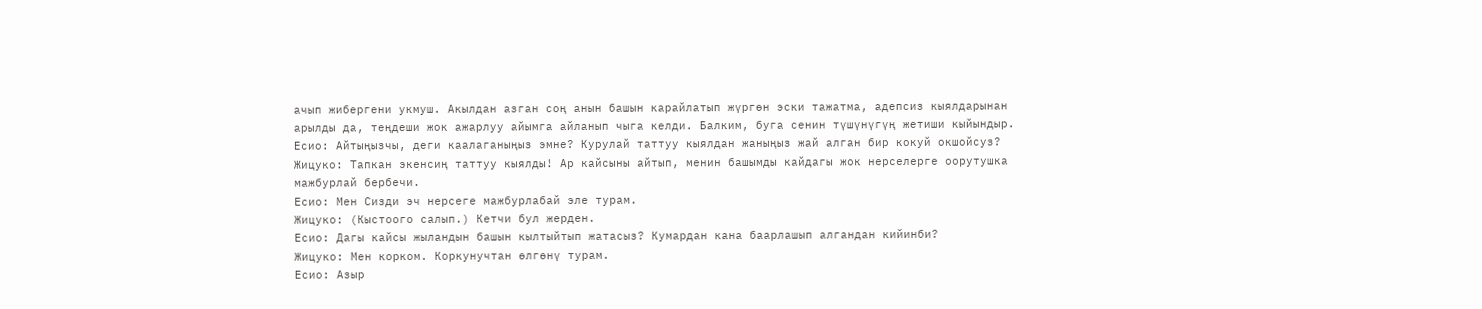ачып жибергени укмуш. Акылдан азган соң анын башын карайлатып жүргөн эски тажатма, адепсиз кыялдарынан арылды да, теңдеши жок ажарлуу айымга айланып чыга келди. Балким, буга сенин түшүнүгүң жетиши кыйындыр.
Есио: Айтыңызчы, деги каалаганыңыз эмне? Курулай таттуу кыялдан жаныңыз жай алган бир кокуй окшойсуз?
Жицуко: Тапкан экенсиң таттуу кыялды! Ар кайсыны айтып, менин башымды кайдагы жок нерселерге оорутушка мажбурлай бербечи.
Есио: Мен Сизди эч нерсеге мажбурлабай эле турам.
Жицуко: (Кыстоого салып.) Кетчи бул жерден.
Есио: Дагы кайсы жыландын башын кылтыйтып жатасыз? Кумардан кана баарлашып алгандан кийинби?
Жицуко: Мен корком. Коркунучтан өлгөнү турам.
Есио: Азыр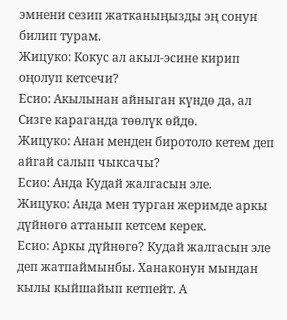эмнени сезип жатканыңызды эң сонун билип турам.
Жицуко: Кокус ал акыл-эсине кирип оңолуп кетсечи?
Есио: Акылынан айныган күндө да, ал Сизге караганда төөлүк өйдө.
Жицуко: Анан менден биротоло кетем деп айгай салып чыксачы?
Есио: Анда Кудай жалгасын эле.
Жицуко: Анда мен турган жеримде аркы дүйнөгө аттанып кетсем керек.
Есио: Аркы дүйнөгө? Кудай жалгасын эле деп жатпаймынбы. Ханаконун мындан кылы кыйшайып кетпейт. А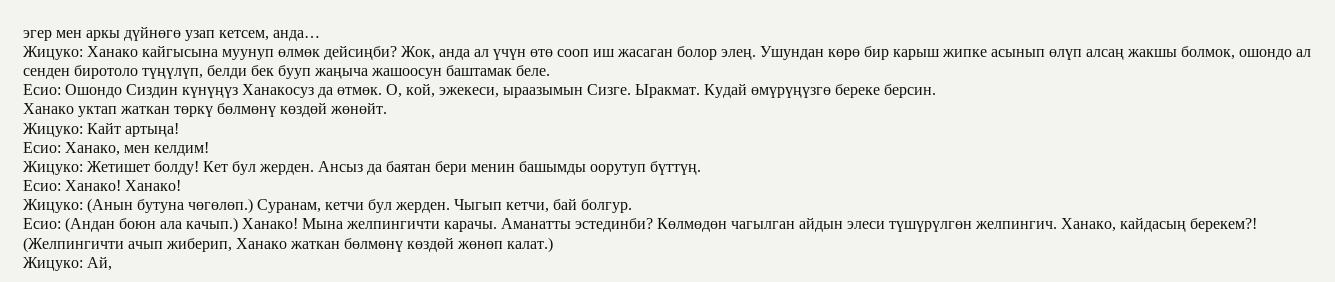эгер мен аркы дүйнөгө узап кетсем, анда…
Жицуко: Ханако кайгысына муунуп өлмөк дейсиңби? Жок, анда ал үчүн өтө сооп иш жасаган болор элең. Ушундан көрө бир карыш жипке асынып өлүп алсаң жакшы болмок, ошондо ал сенден биротоло түңүлүп, белди бек бууп жаңыча жашоосун баштамак беле.
Есио: Ошондо Сиздин күнүңүз Ханакосуз да өтмөк. О, кой, эжекеси, ыраазымын Сизге. Ыракмат. Кудай өмүрүңүзгө береке берсин.
Ханако уктап жаткан төркү бөлмөнү көздөй жөнөйт.
Жицуко: Кайт артыңа!
Есио: Ханако, мен келдим!
Жицуко: Жетишет болду! Кет бул жерден. Ансыз да баятан бери менин башымды оорутуп бүттүң.
Есио: Ханако! Ханако!
Жицуко: (Анын бутуна чөгөлөп.) Суранам, кетчи бул жерден. Чыгып кетчи, бай болгур.
Есио: (Андан боюн ала качып.) Ханако! Мына желпингичти карачы. Аманатты эстединби? Көлмөдөн чагылган айдын элеси түшүрүлгөн желпингич. Ханако, кайдасың берекем?! (Желпингичти ачып жиберип, Ханако жаткан бөлмөнү көздөй жөнөп калат.)
Жицуко: Ай,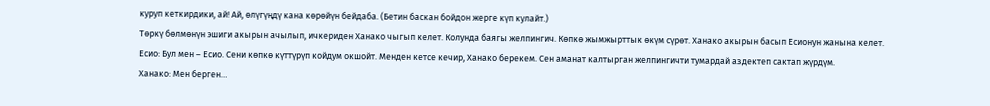куруп кеткирдики, ай! Ай, өлүгүңдү кана көрөйүн бейдаба. (Бетин баскан бойдон жерге күп кулайт.)
Төркү бөлмөнүн эшиги акырын ачылып, ичкериден Ханако чыгып келет. Колунда баягы желпингич. Көпкө жымжырттык өкүм сүрөт. Ханако акырын басып Есионун жанына келет.
Есио: Бул мен – Есио. Сени көпкө күттүрүп койдум окшойт. Менден кетсе кечир, Ханако берекем. Сен аманат калтырган желпингичти тумардай аздектеп сактап жүрдүм.
Ханако: Мен берген…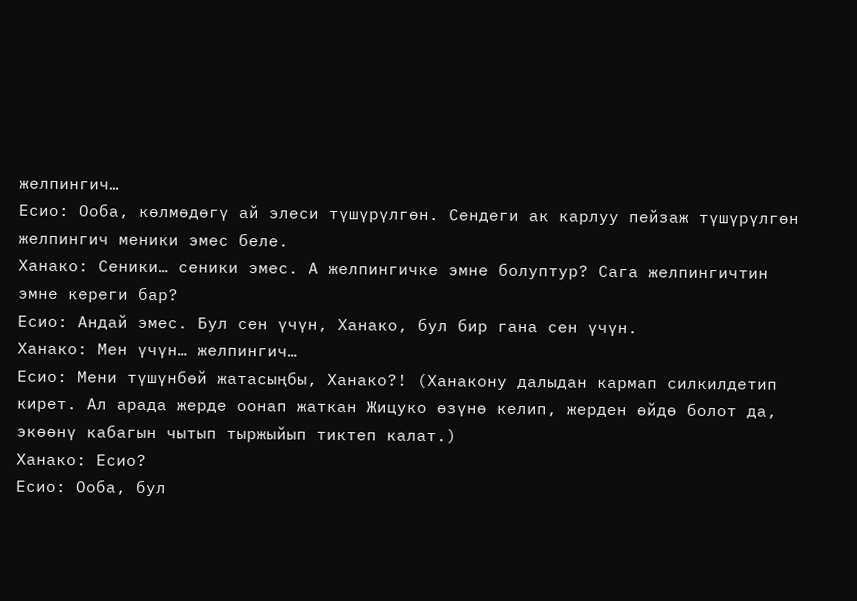желпингич…
Есио: Ооба, көлмөдөгү ай элеси түшүрүлгөн. Сендеги ак карлуу пейзаж түшүрүлгөн желпингич меники эмес беле.
Ханако: Сеники… сеники эмес. А желпингичке эмне болуптур? Сага желпингичтин эмне кереги бар?
Есио: Андай эмес. Бул сен үчүн, Ханако, бул бир гана сен үчүн.
Ханако: Мен үчүн… желпингич…
Есио: Мени түшүнбөй жатасыңбы, Ханако?! (Ханакону далыдан кармап силкилдетип кирет. Ал арада жерде оонап жаткан Жицуко өзүнө келип, жерден өйдө болот да, экөөнү кабагын чытып тыржыйып тиктеп калат.)
Ханако: Есио?
Есио: Ооба, бул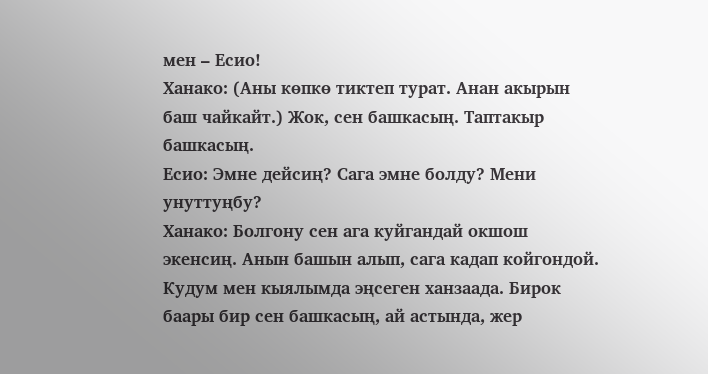мен – Есио!
Ханако: (Аны көпкө тиктеп турат. Анан акырын баш чайкайт.) Жок, сен башкасың. Таптакыр башкасың.
Есио: Эмне дейсиң? Сага эмне болду? Мени унуттуңбу?
Ханако: Болгону сен ага куйгандай окшош экенсиң. Анын башын алып, сага кадап койгондой. Кудум мен кыялымда эңсеген ханзаада. Бирок баары бир сен башкасың, ай астында, жер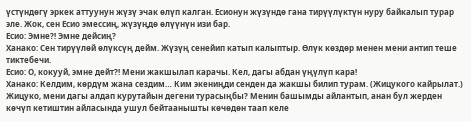үстүндөгү эркек аттуунун жүзү эчак өлүп калган. Есионун жүзүндө гана тирүүлүктүн нуру байкалып турар эле. Жок, сен Есио эмессиң, жүзүңдө өлүүнүн изи бар.
Есио: Эмне?! Эмне дейсиң?
Ханако: Сен тирүүлөй өлүксүң дейм. Жүзүң сенейип катып калыптыр. Өлүк көздөр менен мени антип теше тиктебечи.
Есио: О, кокууй, эмне дейт?! Мени жакшылап карачы. Кел, дагы абдан үңүлүп кара!
Ханако: Келдим, көрдүм жана сездим… Ким экениңди сенден да жакшы билип турам. (Жицукого кайрылат.) Жицуко, мени дагы алдап курутайын дегени турасыңбы? Менин башымды айлантып, анан бул жерден көчүп кетиштин айласында ушул бейтаанышты көчөдөн таап келе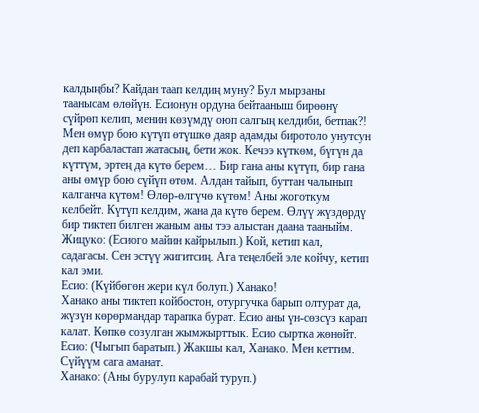калдыңбы? Кайдан таап келдиң муну? Бул мырзаны таанысам өлөйүн. Есионун ордуна бейтааныш бирөөнү сүйрөп келип, менин көзүмдү оюп салгың келдиби, бетпак?! Мен өмүр бою күтүп өтүшкө даяр адамды биротоло унутсун деп карбаластап жатасың, бети жок. Кечээ күткөм, бүгүн да күттүм, эртең да күтө берем… Бир гана аны күтүп, бир гана аны өмүр бою сүйүп өтөм. Алдан тайып, буттан чалынып калганча күтөм! Өлөр-өлгүчө күтөм! Аны жоготкум келбейт. Күтүп келдим, жана да күтө берем. Өлүү жүздөрдү бир тиктеп билген жаным аны тээ алыстан даана тааныйм.
Жицуко: (Есиого майин кайрылып.) Кой, кетип кал, садагасы. Сен эстүү жигитсиң. Ага теңелбей эле койчу, кетип кал эми.
Есио: (Күйбөгөн жери күл болуп.) Ханако!
Ханако аны тиктеп койбостон, отургучка барып олтурат да, жүзүн көрөрмандар тарапка бурат. Есио аны үн-сөзсүз карап калат. Көпкө созулган жымжырттык. Есио сыртка жөнөйт.
Есио: (Чыгып баратып.) Жакшы кал, Ханако. Мен кеттим. Сүйүүм сага аманат.
Ханако: (Аны бурулуп карабай туруп.)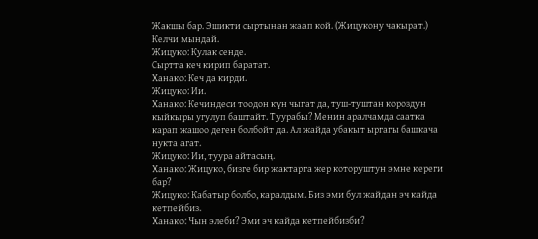Жакшы бар. Эшикти сыртынан жаап кой. (Жицукону чакырат.) Келчи мындай.
Жицуко: Кулак сенде.
Сыртта кеч кирип баратат.
Ханако: Кеч да кирди.
Жицуко: Ии.
Ханако: Кечиндеси тоодон күн чыгат да, туш-туштан короздун кыйкыры угулуп баштайт. Туурабы? Менин аралчамда саатка карап жашоо деген болбойт да. Ал жайда убакыт ыргагы башкача нукта агат.
Жицуко: Ии, туура айтасың.
Ханако: Жицуко, бизге бир жактарга жер которуштун эмне кереги бар?
Жицуко: Кабатыр болбо, каралдым. Биз эми бул жайдан эч кайда кетпейбиз.
Ханако: Чын элеби? Эми эч кайда кетпейбизби?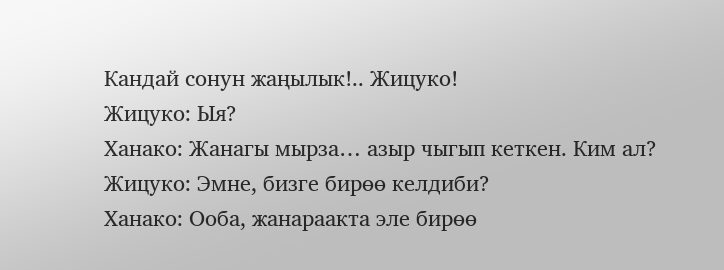Кандай сонун жаңылык!.. Жицуко!
Жицуко: Ыя?
Ханако: Жанагы мырза… азыр чыгып кеткен. Ким ал?
Жицуко: Эмне, бизге бирөө келдиби?
Ханако: Ооба, жанараакта эле бирөө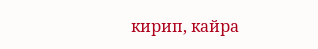кирип, кайра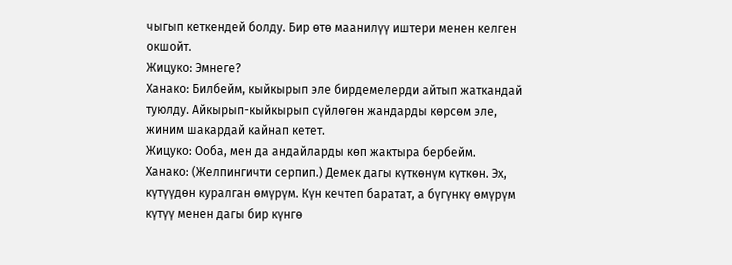чыгып кеткендей болду. Бир өтө маанилүү иштери менен келген окшойт.
Жицуко: Эмнеге?
Ханако: Билбейм, кыйкырып эле бирдемелерди айтып жаткандай туюлду. Айкырып-кыйкырып сүйлөгөн жандарды көрсөм эле, жиним шакардай кайнап кетет.
Жицуко: Ооба, мен да андайларды көп жактыра бербейм.
Ханако: (Желпингичти серпип.) Демек дагы күткөнүм күткөн. Эх, күтүүдөн куралган өмүрүм. Күн кечтеп баратат, а бүгүнкү өмүрүм күтүү менен дагы бир күнгө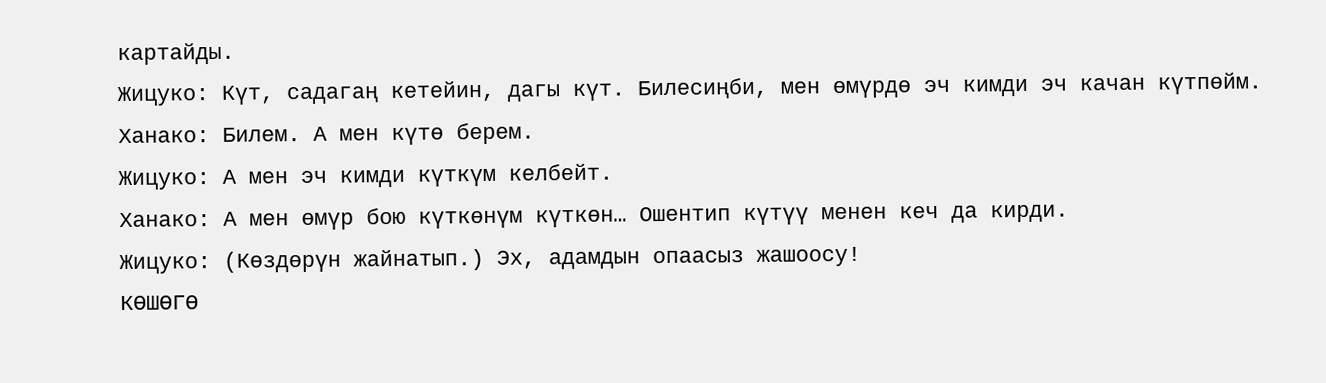картайды.
Жицуко: Күт, садагаң кетейин, дагы күт. Билесиңби, мен өмүрдө эч кимди эч качан күтпөйм.
Ханако: Билем. А мен күтө берем.
Жицуко: А мен эч кимди күткүм келбейт.
Ханако: А мен өмүр бою күткөнүм күткөн… Ошентип күтүү менен кеч да кирди.
Жицуко: (Көздөрүн жайнатып.) Эх, адамдын опаасыз жашоосу!
КӨШӨГӨ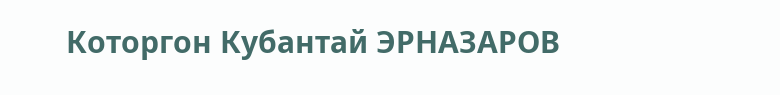Которгон Кубантай ЭРНАЗАРОВ